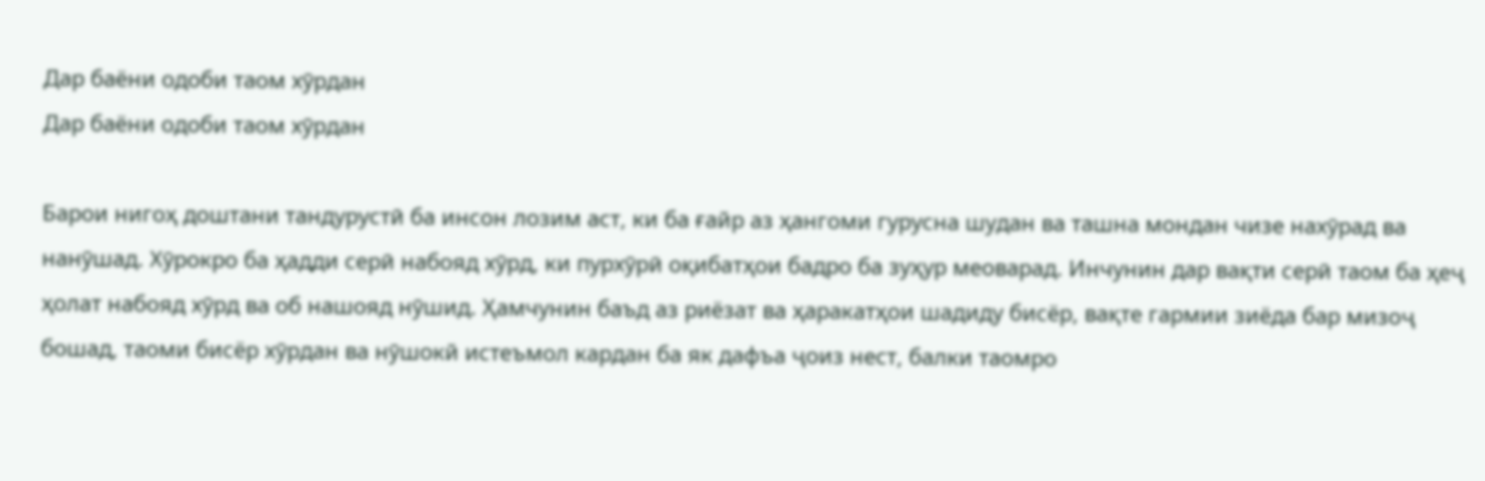Дар баёни одоби таом хӯрдан
Дар баёни одоби таом хӯрдан

Барои нигоҳ доштани тандурустӣ ба инсон лозим аст, ки ба ғайр аз ҳангоми гурусна шудан ва ташна мондан чизе нахӯрад ва нанӯшад. Хӯрокро ба ҳадди серӣ набояд хӯрд, ки пурхӯрӣ оқибатҳои бадро ба зуҳур меоварад. Инчунин дар вақти серӣ таом ба ҳеҷ ҳолат набояд хӯрд ва об нашояд нӯшид. Ҳамчунин баъд аз риёзат ва ҳаракатҳои шадиду бисёр, вақте гармии зиёда бар мизоҷ бошад, таоми бисёр хӯрдан ва нӯшокй истеъмол кардан ба як дафъа ҷоиз нест, балки таомро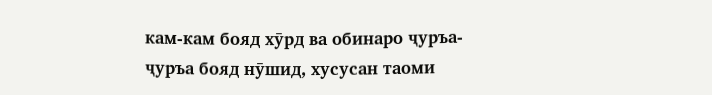кам-кам бояд хӯрд ва обинаро ҷуръа-ҷуръа бояд нӯшид, хусусан таоми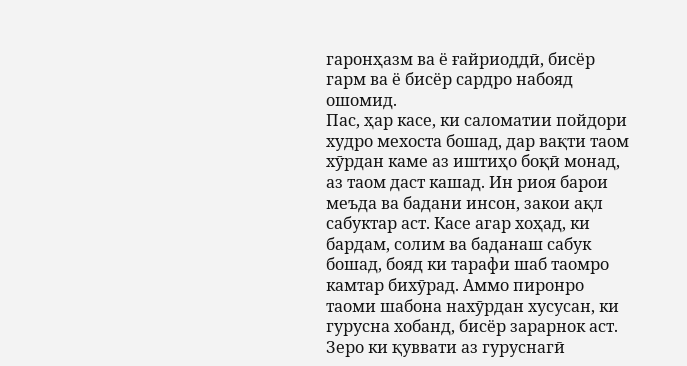гаронҳазм ва ё ғайриоддӣ, бисёр гарм ва ё бисёр сардро набояд ошомид.
Пас, ҳар касе, ки саломатии пойдори худро мехоста бошад, дар вақти таом хӯрдан каме аз иштиҳо боқӣ монад, аз таом даст кашад. Ин риоя барои меъда ва бадани инсон, закои ақл сабуктар аст. Касе агар хоҳад, ки бардам, солим ва баданаш сабук бошад, бояд ки тарафи шаб таомро камтар бихӯрад. Аммо пиронро таоми шабона нахӯрдан хусусан, ки гурусна хобанд, бисёр зарарнок аст. Зеро ки қуввати аз гуруснагӣ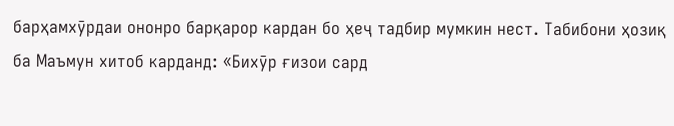барҳамхӯрдаи ононро барқарор кардан бо ҳеҷ тадбир мумкин нест. Табибони ҳозиқ ба Маъмун хитоб карданд: «Бихӯр ғизои сард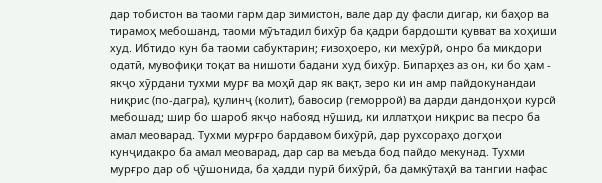дар тобистон ва таоми гарм дар зимистон, вале дар ду фасли дигар, ки баҳор ва тирамоҳ мебошанд, таоми мӯътадил бихӯр ба қадри бардошти қувват ва хоҳиши худ. Ибтидо кун ба таоми сабуктарин; ғизоҳоеро, ки мехӯрй, онро ба микдори одатӣ, мувофиқи тоқат ва нишоти бадани худ бихӯр. Бипарҳез аз он, ки бо ҳам - якҷо хӯрдани тухми мурғ ва моҳӣ дар як вақт, зеро ки ин амр пайдокунандаи ниқрис (по-дагра), қулинҷ (колит), бавосир (геморрой) ва дарди дандонҳои курсй мебошад; шир бо шароб якҷо набояд нӯшид, ки иллатҳои ниқрис ва песро ба амал меоварад. Тухми мурғро бардавом бихӯрӣ, дар рухсораҳо догҳои кунҷидакро ба амал меоварад, дар сар ва меъда бод пайдо мекунад. Тухми мурғро дар об ҷӯшонида, ба ҳадди пурӣ бихӯрӣ, ба дамкӯтаҳӣ ва тангии нафас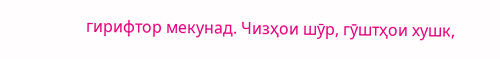гирифтор мекунад. Чизҳои шӯр, гӯштҳои хушк,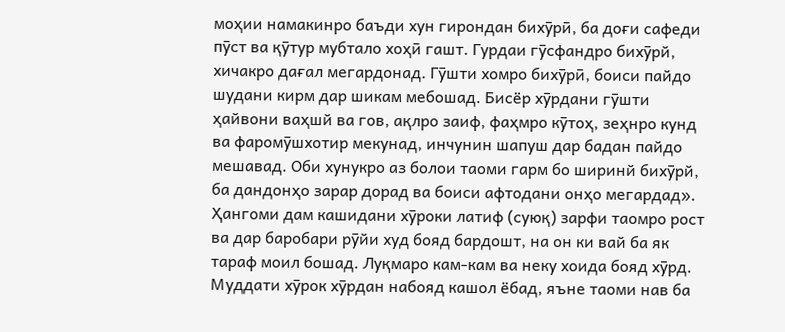моҳии намакинро баъди хун гирондан бихӯрӣ, ба доғи сафеди пӯст ва қӯтур мубтало хоҳӣ гашт. Гурдаи гӯсфандро бихӯрй, хичакро дағал мегардонад. Гӯшти хомро бихӯрӣ, боиси пайдо шудани кирм дар шикам мебошад. Бисёр хӯрдани гӯшти ҳайвони ваҳшй ва гов, ақлро заиф, фаҳмро кӯтоҳ, зеҳнро кунд ва фаромӯшхотир мекунад, инчунин шапуш дар бадан пайдо мешавад. Оби хунукро аз болои таоми гарм бо ширинй бихӯрй, ба дандонҳо зарар дорад ва боиси афтодани онҳо мегардад».
Ҳангоми дам кашидани хӯроки латиф (суюқ) зарфи таомро рост ва дар баробари рӯйи худ бояд бардошт, на он ки вай ба як тараф моил бошад. Луқмаро кам-кам ва неку хоида бояд хӯрд. Муддати хӯрок хӯрдан набояд кашол ёбад, яъне таоми нав ба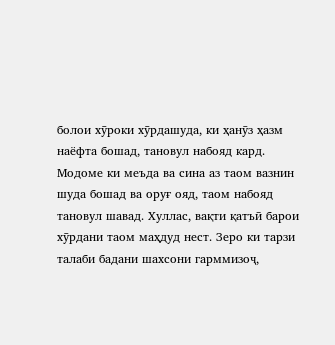болои хӯроки хӯрдашуда, ки ҳанӯз ҳазм наёфта бошад, тановул набояд кард. Модоме ки меъда ва сина аз таом вазнин шуда бошад ва оруғ ояд, таом набояд тановул шавад. Хуллас, вақти қатъӣ барои хӯрдани таом маҳдуд нест. Зеро ки тарзи талаби бадани шахсони гарммизоҷ,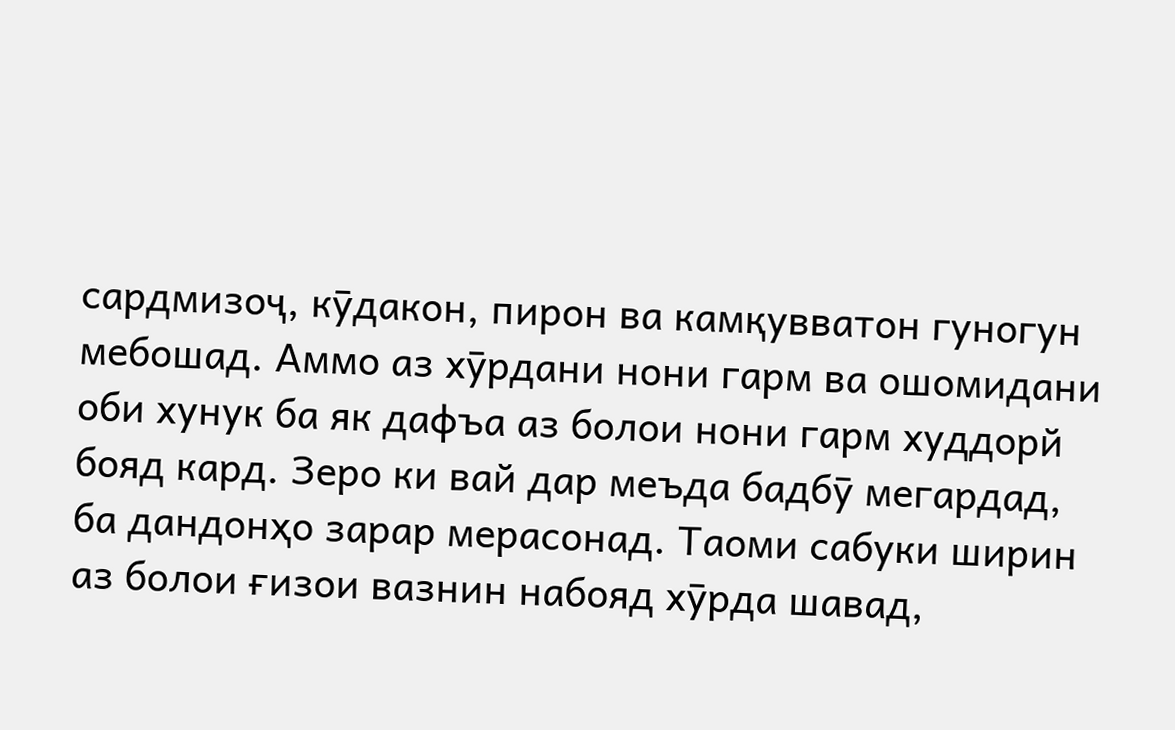сардмизоҷ, кӯдакон, пирон ва камқувватон гуногун мебошад. Аммо аз хӯрдани нони гарм ва ошомидани оби хунук ба як дафъа аз болои нони гарм худдорй бояд кард. Зеро ки вай дар меъда бадбӯ мегардад, ба дандонҳо зарар мерасонад. Таоми сабуки ширин аз болои ғизои вазнин набояд хӯрда шавад,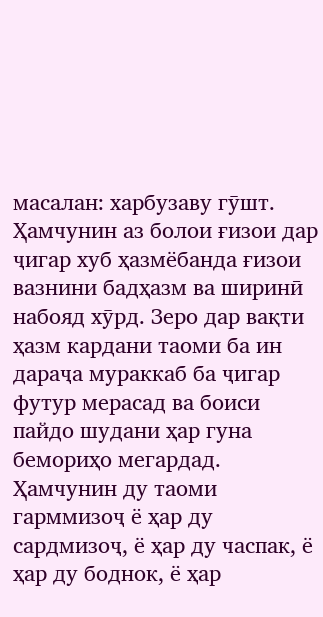масалан: харбузаву гӯшт. Ҳамчунин аз болои ғизои дар ҷигар хуб ҳазмёбанда ғизои вазнини бадҳазм ва ширинӣ набояд хӯрд. Зеро дар вақти ҳазм кардани таоми ба ин дараҷа мураккаб ба ҷигар футур мерасад ва боиси пайдо шудани ҳар гуна бемориҳо мегардад. Ҳамчунин ду таоми гарммизоҷ ё ҳар ду сардмизоҷ, ё ҳар ду часпак, ё ҳар ду боднок, ё ҳар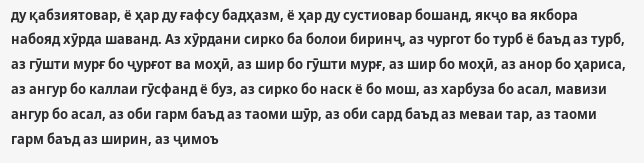ду қабзиятовар, ё ҳар ду ғафсу бадҳазм, ё ҳар ду сустиовар бошанд, якҷо ва якбора набояд хӯрда шаванд. Аз хӯрдани сирко ба болои биринҷ, аз чургот бо турб ё баъд аз турб, аз гӯшти мурғ бо ҷурғот ва моҳӣ, аз шир бо гӯшти мурғ, аз шир бо моҳӣ, аз анор бо ҳариса, аз ангур бо каллаи гӯсфанд ё буз, аз сирко бо наск ё бо мош, аз харбуза бо асал, мавизи ангур бо асал, аз оби гарм баъд аз таоми шӯр, аз оби сард баъд аз меваи тар, аз таоми гарм баъд аз ширин, аз ҷимоъ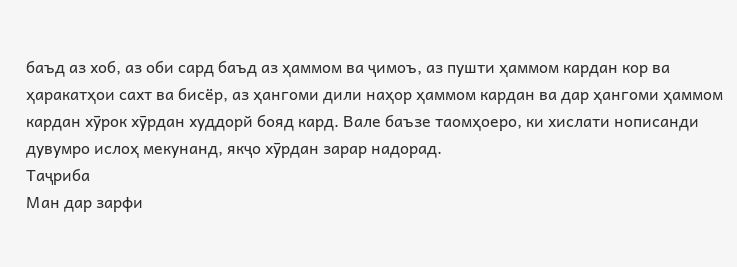баъд аз хоб, аз оби сард баъд аз ҳаммом ва ҷимоъ, аз пушти ҳаммом кардан кор ва ҳаракатҳои сахт ва бисёр, аз ҳангоми дили наҳор ҳаммом кардан ва дар ҳангоми ҳаммом кардан хӯрок хӯрдан худдорй бояд кард. Вале баъзе таомҳоеро, ки хислати нописанди дувумро ислоҳ мекунанд, якҷо хӯрдан зарар надорад.
Таҷриба
Ман дар зарфи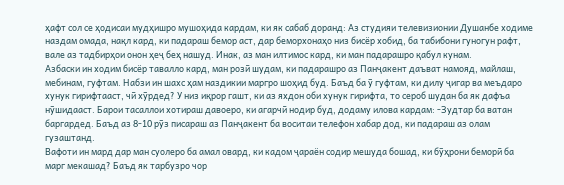ҳафт сол се ҳодисаи мудҳишро мушоҳида кардам, ки як сабаб доранд: Аз студияи телевизионии Душанбе ходиме наздам омада, нақл кард, ки падараш бемор аст, дар беморхонаҳо низ бисёр хобид, ба табибони гуногун рафт, вале аз тадбирҳои онон ҳеҷ беҳ нашуд. Инак, аз ман илтимос кард, ки ман падарашро қабул кунам.
Азбаски ин ходим бисёр тавалло кард, ман розӣ шудам, ки падарашро аз Панҷакент даъват намояд, майлаш, мебинам, гуфтам. Набзи ин шахс ҳам наздикии маргро шоҳид буд. Баъд ба ӯ гуфтам, ки дилу ҷигар ва меъдаро хунук гирифтааст, чӣ хӯрдед? У низ иқрор гашт, ки аз яхдон оби хунук гирифта, то сероб шудан ба як дафъа нӯшидааст. Барои тасаллои хотираш давоеро, ки агарчӣ нодир буд, додаму илова кардам: -Зудтар ба ватан баргардед. Баъд аз 8-10 рӯз писараш аз Панҷакент ба воситаи телефон хабар дод, ки падараш аз олам гузаштанд.
Вафоти ин мард дар ман суолеро ба амал овард, ки кадом ҷараён содир мешуда бошад, ки бӯҳрони беморӣ ба марг мекашад? Баъд як тарбузро чор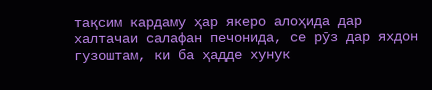тақсим кардаму ҳар якеро алоҳида дар халтачаи салафан печонида, се рӯз дар яхдон гузоштам, ки ба ҳадде хунук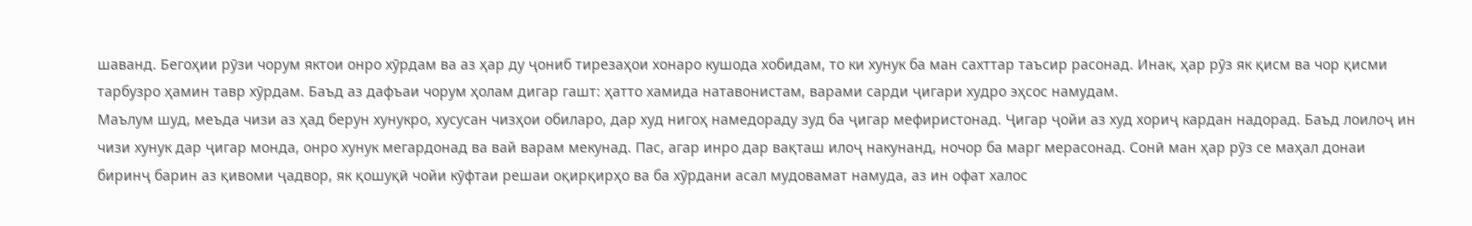шаванд. Бегоҳии рӯзи чорум яктои онро хӯрдам ва аз ҳар ду ҷониб тирезаҳои хонаро кушода хобидам, то ки хунук ба ман сахттар таъсир расонад. Инак, ҳар рӯз як қисм ва чор қисми тарбузро ҳамин тавр хӯрдам. Баъд аз дафъаи чорум ҳолам дигар гашт: ҳатто хамида натавонистам, варами сарди ҷигари худро эҳсос намудам.
Маълум шуд, меъда чизи аз ҳад берун хунукро, хусусан чизҳои обиларо, дар худ нигоҳ намедораду зуд ба ҷигар мефиристонад. Ҷигар ҷойи аз худ хориҷ кардан надорад. Баъд лоилоҷ ин чизи хунук дар ҷигар монда, онро хунук мегардонад ва вай варам мекунад. Пас, агар инро дар вақташ илоҷ накунанд, ночор ба марг мерасонад. Сонӣ ман ҳар рӯз се маҳал донаи биринҷ барин аз қивоми ҷадвор, як қошуқӣ чойи кӯфтаи решаи оқирқирҳо ва ба хӯрдани асал мудовамат намуда, аз ин офат халос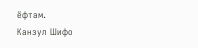ёфтам.
Канзул Шифо